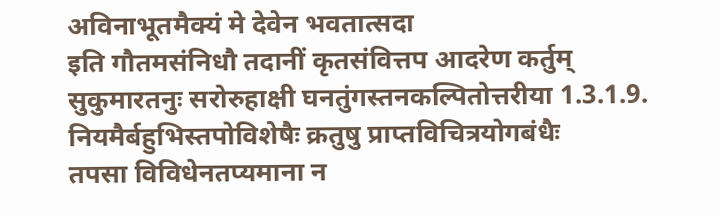अविनाभूतमैक्यं मे देवेन भवतात्सदा
इति गौतमसंनिधौ तदानीं कृतसंवित्तप आदरेण कर्तुम्
सुकुमारतनुः सरोरुहाक्षी घनतुंगस्तनकल्पितोत्तरीया 1.3.1.9.
नियमैर्बहुभिस्तपोविशेषैः क्रतुषु प्राप्तविचित्रयोगबंधैः
तपसा विविधेनतप्यमाना न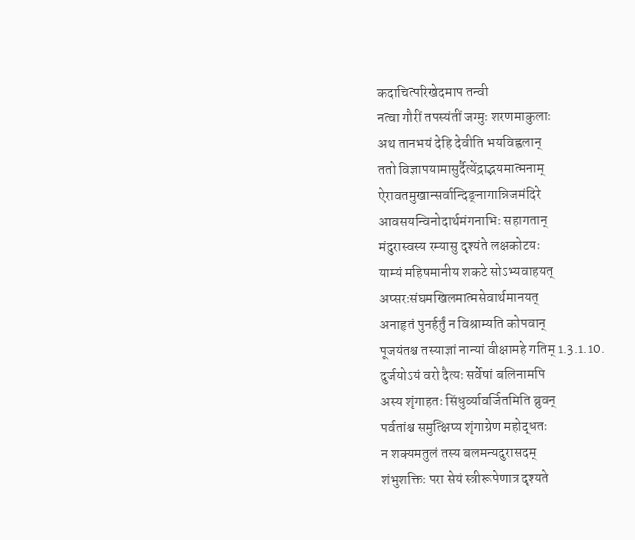कदाचित्परिखेदमाप तन्वी
नत्वा गौरीं तपस्यंतीं जग्मुः शरणमाकुलाः
अथ तानभयं देहि देवीति भयविह्वलान्
ततो विज्ञापयामासुर्दैत्येंद्राद्भयमात्मनाम्
ऐरावतमुखान्सर्वान्दिङ्नागान्निजमंदिरे
आवसयन्विनोदार्थमंगनाभिः सहागतान्
मंदुरास्वस्य रम्यासु दृश्यंते लक्षकोटयः
याम्यं महिषमानीय शकटे सोऽभ्यवाहयत्
अप्सरःसंघमखिलमात्मसेवार्थमानयत्
अनाहृतं पुनर्हर्तुं न विश्राम्यति कोपवान्
पूजयंतश्च तस्याज्ञां नान्यां वीक्षामहे गतिम् 1.3.1.10.
दुर्जयोऽयं वरो दैत्यः सर्वेषां बलिनामपि
अस्य शृंगाहतः सिंधुर्व्यावर्जितमिति ब्रुवन्
पर्वतांश्च समुत्क्षिप्य शृंगाग्रेण महोद्धतः
न शक्यमतुलं तस्य बलमन्यदुरासदम्
शंभुशक्तिः परा सेयं स्त्रीरूपेणात्र दृश्यते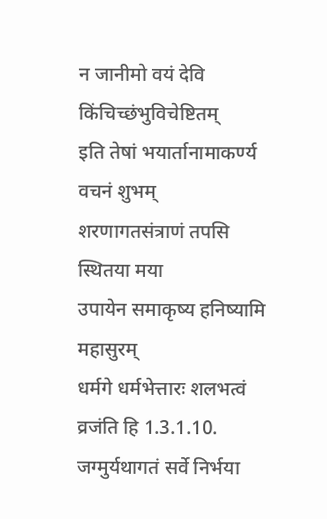न जानीमो वयं देवि किंचिच्छंभुविचेष्टितम्
इति तेषां भयार्तानामाकर्ण्य वचनं शुभम्
शरणागतसंत्राणं तपसि स्थितया मया
उपायेन समाकृष्य हनिष्यामि महासुरम्
धर्मगे धर्मभेत्तारः शलभत्वं व्रजंति हि 1.3.1.10.
जग्मुर्यथागतं सर्वे निर्भया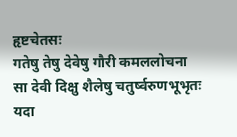हृष्टचेतसः
गतेषु तेषु देवेषु गौरी कमललोचना
सा देवी दिक्षु शैलेषु चतुर्ष्वरुणभूभृतः
यदा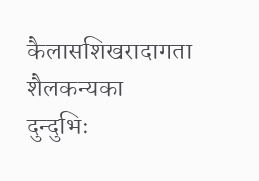कैलासशिखरादागता शैलकन्यका
दुन्दुभिः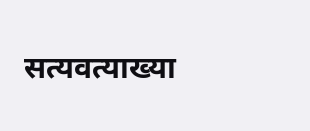सत्यवत्याख्या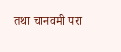तथा चानवमी परा